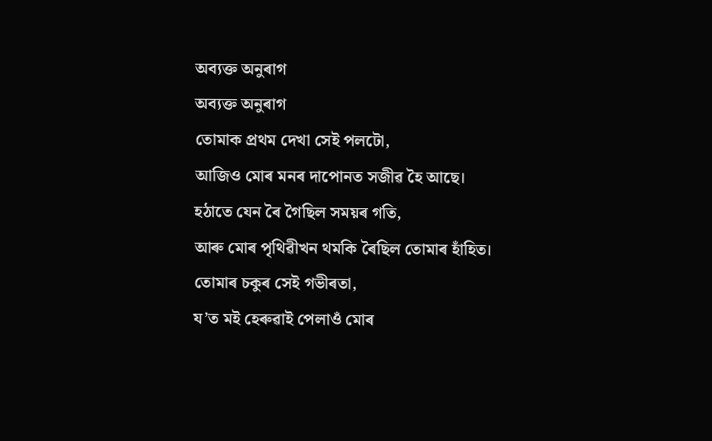অব্যক্ত অনুৰাগ
অব্যক্ত অনুৰাগ
তোমাক প্ৰথম দেখা সেই পলটো,
আজিও মোৰ মনৰ দাপোনত সজীৱ হৈ আছে।
হঠাতে যেন ৰৈ গৈছিল সময়ৰ গতি,
আৰু মোৰ পৃথিৱীখন থমকি ৰৈছিল তোমাৰ হাঁহিত।
তোমাৰ চকুৰ সেই গভীৰতা,
য’ত মই হেৰুৱাই পেলাওঁ মোৰ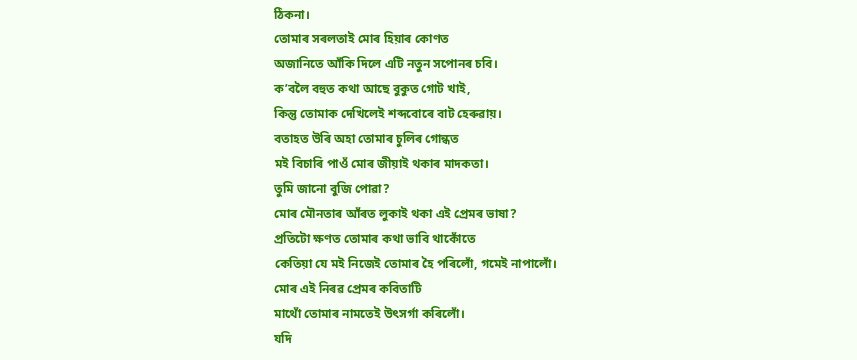ঠিকনা।
তোমাৰ সৰলতাই মোৰ হিয়াৰ কোণত
অজানিতে আঁকি দিলে এটি নতুন সপোনৰ চবি।
ক’বলৈ বহুত কথা আছে বুকুত গোট খাই,
কিন্তু তোমাক দেখিলেই শব্দবোৰে বাট হেৰুৱায়।
বতাহত উৰি অহা তোমাৰ চুলিৰ গোন্ধত
মই বিচাৰি পাওঁ মোৰ জীয়াই থকাৰ মাদকতা।
তুমি জানো বুজি পোৱা?
মোৰ মৌনতাৰ আঁৰত লুকাই থকা এই প্ৰেমৰ ভাষা?
প্ৰতিটো ক্ষণত তোমাৰ কথা ভাবি থাকোঁতে
কেতিয়া যে মই নিজেই তোমাৰ হৈ পৰিলোঁ, গমেই নাপালোঁ।
মোৰ এই নিৰৱ প্ৰেমৰ কবিতাটি
মাথোঁ তোমাৰ নামতেই উৎসৰ্গা কৰিলোঁ।
যদি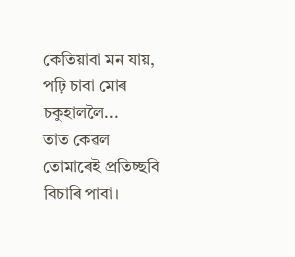কেতিয়াবা মন যায়, পঢ়ি চাবা মোৰ চকুহাললৈ...
তাত কেৱল তোমাৰেই প্ৰতিচ্ছবি বিচাৰি পাবা।